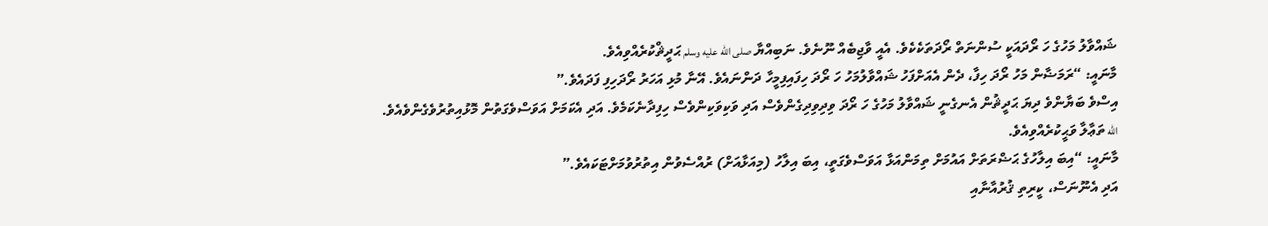ޝައްވާލު މަހުގެ ހަ ރޯދައަކީ ސުންނަތް ރޯދަތަކެކެވެ. އެއީ ވާޖިބެއް ނޫނެވެ. ނަބިއްޔާ صلى الله عليه وسلم ޙަދީޘްކުރެއްވިއެވެ.
މާނައީ: “ރަމަޟާން މަހު ރޯދަ ހިފާ، ދެން އެއަށްފަހު ޝައްވާލުމަހު ހަ ރޯދަ ހިފައިފިމީހާ ދަންނައެވެ. އޭނާ މުޅި އަހަރު ރޯދަހިފި ފަދައެވެ.”
އިސްވެ ބަޔާންވެ ދިޔަ ޙަދީޘުން އެނގެނީ ޝައްވާލު މަހުގެ ހަ ރޯދަ ވިދިވިދިގެންވެސް އަދި ވަކިވަކިންވެސް ހިފިދާނެކަމެވެ. އަދި އެކަމަށް އަވަސްވެގަތުން މޮޅުއިތުރުވެގެންވެއެވެ. الله ތަޢާލާ ވަޙީކުރެއްވިއެވެ.
މާނައީ: “އިބަ އިލާހުގެ ޙަޟްރަތަށް އައުމަށް ތިމަންއަޅާ އަވަސްވެގަތީ، އިބަ އިލާހު (މިއަޅާއަށް) ރުއްސެވުން އިތުރުވުމަށްޓަކައެވެ.”
އަދި އެނޫނަސް، ކީރިތި ޤުރުއާނާއި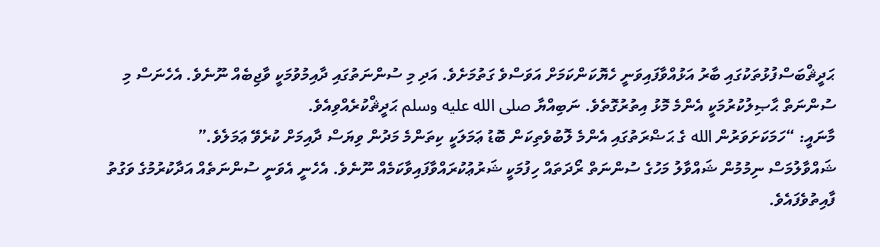ޙަދީޘްބަސްފުޅުތަކުގައި ބާރު އަޅުއްވާފައިވަނީ ހެޔޮކަންކަމަށް އަވަސްވެ ގަތުމަށެވެ. އަދި މި ސުންނަތުގައި ދާއިމުވުމަކީ ވާޖިބެއް ނޫނެވެ. އެހެނަސް މި ސުންނަތް ޙާޞިލުކުރުމަކީ އެންމެ މޮޅު އިތުރުގޮތެވެ. ނަބިއްޔާ صلى الله عليه وسلم ޙަދީޘްކުރެއްވިއެވެ.
މާނައީ: “ހަމަކަށަވަރުން الله ގެ ޙަޟްރަތުގައި އެންމެ ލޮބުވެތިކަން ބޮޑު ޢަމަލަކީ ކިތަންމެ މަދުން ވިޔަސް ދާއިމަށް ކުރެވޭ ޢަމަލެވެ.”
ޝައްވާލުމަސް ނިމުމުން ޝައްވާލު މަހުގެ ސުންނަތް ރޯދަތައް ހިފުމަކީ ޝަރުޢުކުރައްވާފައިވާކަމެއް ނޫނެވެ. އެހެނީ އެވަނީ ސުންނަތެއް އަދާކުރުމުގެ ވަގުތު ފާއިތުވެފައެވެ.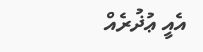އެއީ ޢުޛުރެއް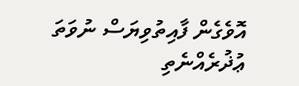އޮވެގެން ފާއިތުވިޔަސް ނުވަތަ ޢުޛުރެއްނެތި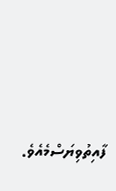ފާއިތުވިޔަސްމެއެވެ.